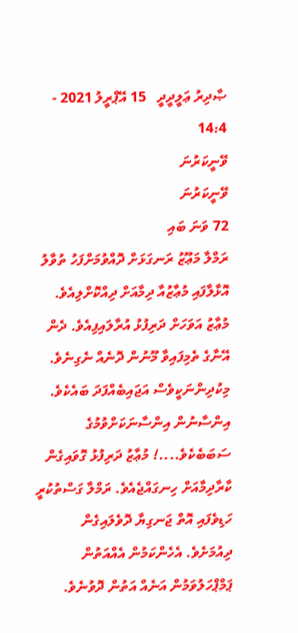ޞާދިރު ޢަލީދީދީ   15 އޭޕްރީލު 2021 - 14:4
ވޭނީކަރުނަ
ވޭނީކަރުނަ
72 ވަނަ ބައި
ރަމްލާ މަޢޫޒު ރަނގަޅަށް ދޮއްވުމަށްފަހު ތުވާލު އޮޅާލާފައި މުޢާޒުއާ ދިމާއަށް ދިއްކޮށްލިއެވެ. މުޢާޒު އަވަހަށް ދަރިފުޅު އުރާލައިފިއެވެ. ދެން އޭނާގެ ތެމިފައިވާ މޫނުން ދޮނެއް ނެގިނެވެ. މިކުދިންނަކީވެސް އަޖައިބެއްފަދަ ބައެކެވެ.
އިންސާނުން އިންސާނަކަށްވުމުގެ ސަބަބެކެވެ....! މުޢާޒު ދަރިފުޅު ގޮވައިގެން ކާރާދިމާއަށް ހިނގައްޖެއެވެ. ރަމްލާ ގަސްތުކުރީ ހަޑިވެފައި އޮތް ޖަނގިޔާ ދޮވެލައިގެން ދިއުމަށެވެ. އެހެންކަމުން އެއްއަތުން ޕަމްޕްހަލުވަމުން އަނެއް އަތުން ދޮވުނެވެ.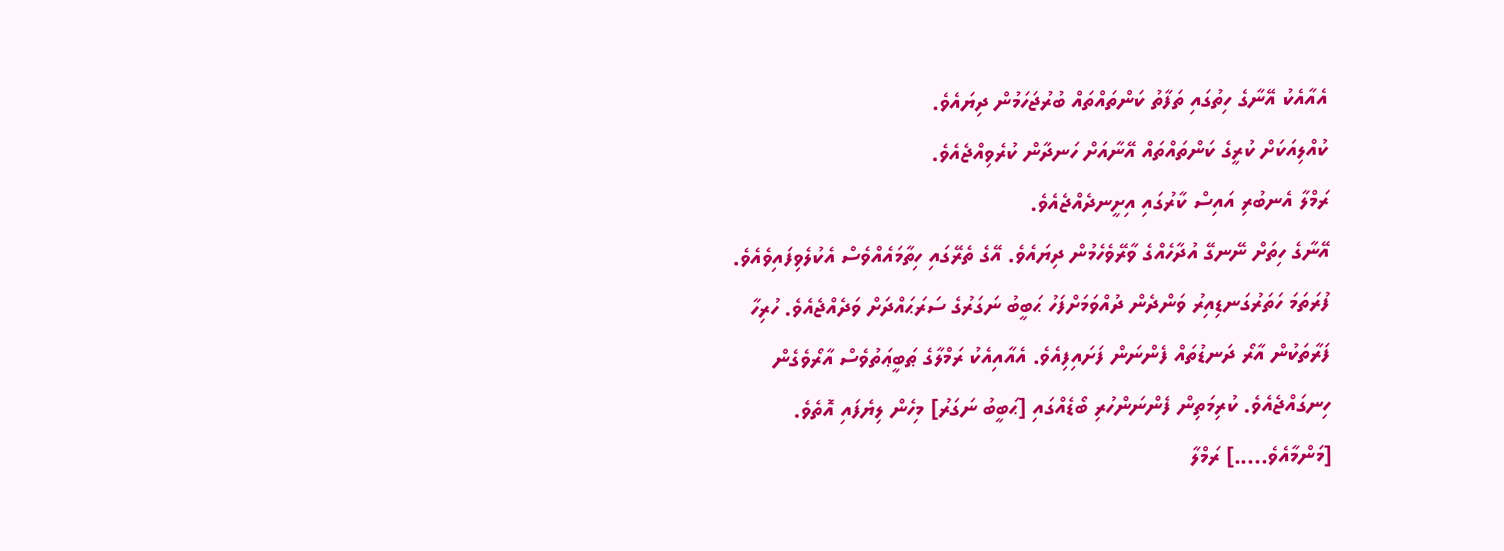އެއާއެކު އޭނާގެ ހިތުގައި ތަފާތު ކަންތައްތައް ބުރުޖަހަމުން ދިޔައެވެ.
ކުއްލިއަކަށް ކުރީގެ ކަންތައްތައް އޭނާއަށް ހަނދާން ކުރެވިއްޖެއެވެ.
ރަމްލާ އެނބުރި އައިސް ކާރުގައި އިށީނދެއްޖެއެވެ.
އޭނާގެ ހިތަށް ނޭނގޭ އުދާހެއްގެ ވާރޭވެހެމުން ދިޔައެވެ. އޭގެ ތެރޭގައި ހިތާމައެއްވެސް އެކުލެވިފައިވެއެވެ.
ފުރަތަމަ ހަތަރުގަނޑިއިރު ވަންދެން ދުއްވަމަށްފަހު ޙަބީބު ނަގަރުގެ ސަރަޙައްދަށް ވަދެއްޖެއެވެ. ހުރިހާ ފަރާތަކުން އާރޯ ދަނޑުތައް ފެންނަން ފަށައިފިއެވެ. އެއާއިއެކު ރަމްލާގެ ޠަބީޢަތުވެސް އާރޯވެގެން ހިނގައްޖެއެވެ. ކުރިމަތިން ފެންނަންހުރި ބޯޑެއްގައި [ޙަބީބު ނަގަރު] މިހެން ލިޔެފައި އޮތެވެ.
[މަންމާއެވެ.....] ރަމްލާ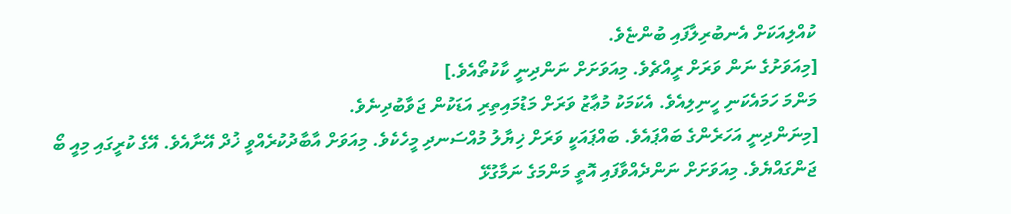ކުއްލިއަކަށް އެނބުރިލާފައި ބުންޏެވެ.
[މިއަވަށުގެ ނަން ވަރަށް ރީއްޗެވެ. މިއަވަށަށް ނަންދިނީ ކާކުތޯއެވެ.]
މަންމަ ހަމައެކަނި ހީނިލިއެވެ. އެކަމަކު މުޢާޒު ވަރަށް މަޑުމައިތިރި އަޑަކުން ޖަވާބުދިނެވެ.
[މިނަންދިނީ އަހަރެންގެ ބައްޕައެވެ. ބައްޕައަކީ ވަރަށް ޚިޔާލު މުއްސަނދި މީހެކެވެ. މިއަވަށް އާބާދުކުރެއްވީ ޚުދް އޭނާއެވެ. އޭގެ ކުރީގައި މިއީ ބޯ ޖަންގައްޔެވެ. މިއަވަށަށް ނަންދެއްވާފައި އޮތީ މަންމަގެ ނަމާގުޅޭ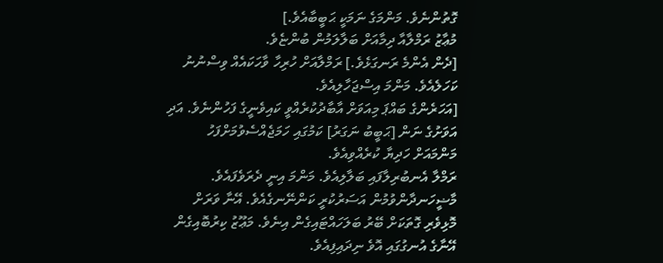ގޮތުންނެވެ. މަންމަގެ ނަމަކީ ޙަބީބާއެވެ.]
މުޢާޒު ރަމްލާއާ ދިމާއަށް ބަލާލަމުން ބުންޏެވެ.
[ދެން އެންމެ ރަނގަޅެވެ.] ރަމްލާއަށް ހުރިހާ ވާހަކައެއް ވިސްނުނު ކަހަލެއެވެ. މަންމަ އިސްޖަހާލިއެވެ.
[އަހަރެންގެ ބައްޕަ މިއަވަށް އާބާދުކުރެއްވީ ކައިވެނީގެ ފަހުންނެވެ. އަދި އަވަށުގެ ނަން [ޙަބީބު ނަގަރު] ކަމުގައި ހަމަޖެއްސެވުމަށްފަހު މަންމައަށް ހަދިޔާ ކުރެއްވިއެވެ.
ރަމްލާ އެނބުރިލާފައި ބަލާލިއެވެ. މަންމަ އިނީ ދެރަވެފައެވެ. މާޟީހަނދާންވުމުން އަސަރުކުރީ ކަންނޭނގެއެވެ. އޭނާ ވަރަށް މޮޅިވެރި ގޮތަކަށް ބޭރު ބަލަހައްޓައިގެން އިނެވެ. މަޢޫޒު ކިރުބޮއިގެން އޭނާގެ އުނގުގައި އޮވެ ނިދައިފިއެވެ.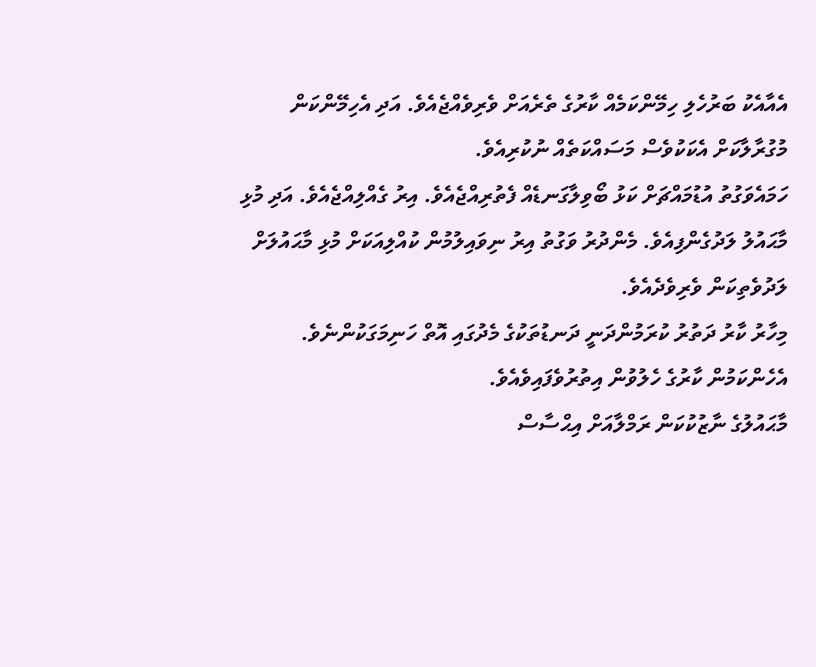އެއާއެކު ބަރުހެލި ހިމޭންކަމެއް ކާރުގެ ތެރެއަށް ވެރިވެއްޖެއެވެ. އަދި އެހިމޭންކަން މުގުރާލާކަށް އެކަކުވެސް މަސައްކަތެއް ނުކުރިއެވެ.
ހަމައެވަގުތު އުޑުމައްޗަށް ކަޅު ބޯވިލާގަނޑެއް ފެތުރިއްޖެއެވެ. އިރު ގެއްލިއްޖެއެވެ. އަދި މުޅި މާޙައުލު ލަދުގެންފިއެވެ. މެންދުރު ވަގުތު އިރު ނިވައިލުމުން ކުއްލިއަކަށް މުޅި މާޙައުލަށް ލަދުވެތިކަން ވެރިވެދެއެވެ.
މިހާރު ކާރު ދަތުރު ކުރަމުންދަނީ ދަނޑުތަކުގެ މެދުގައި އޮތް ހަނިމަގަކުންނެވެ. އެހެންކަމުން ކާރުގެ ހެލުވުން އިތުރުވެފައިވެއެވެ.
މާޙައުލުގެ ނާޒުކުކަން ރަމްލާއަށް އިޙްސާސް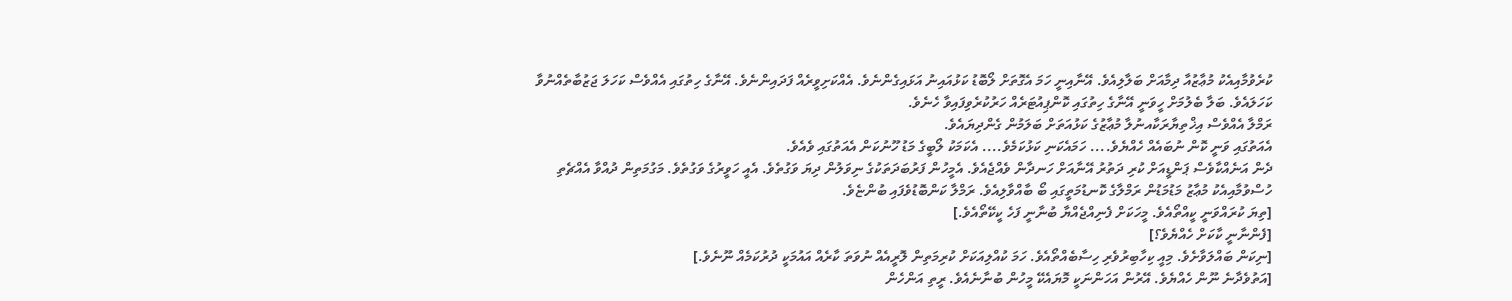ކުރެވުމާއިއެކު މުޢާޒުއާ ދިމާއަށް ބަލާލިއެވެ. އޭނާއިނީ ހަމަ އެގޮތަށް ލޯބޮޑު ކަޅުއައިނު އަޅައިގެންނެވެ. އެއްކަށިވީރެއް ފަދައިންނެވެ. އޭނާގެ ހިތުގައި އެއްވެސް ކަހަލަ ޖަޒުބާތެއްނުވާ ކަހަލައެވެ. ބަލާ ބެލުމަށް ހީވަނީ އޭނާގެ ހިތުގައި ކޮންޕިއުޓަރެއް ހަރުކުރެވިފައިވާ ހެނެވެ.
ރަމްލާ އެއްވެސް އިޚްތިޔާރަކާއނުލާ މުޢާޒުގެ ކަޅުއަތަށް ބަލަމުން ގެންދިޔައެވެ.
އެއަތުގައި ވަނީ ކޮން ނުބައެއް ހެއްޔެވެ.... ހަމައެކަނި ކަޅުކަމެވެ.... އެކަމަކު ލޯބީގެ މަޑު ހޫނުކަން އެއަތުގައި ވެއެވެ.
ދެން އަނެއްކާވެސް ޕަންޑީއަށް ކުރި ދަތުރު އޭނާއަށް ހަނދާން ވެއްޖެއެވެ. އެމީހުން ފަރުބަދަތަކުގެ ނިވަލުން ދިޔަ ވަގުތެވެ. އެއީ ހަވީރުގެ ވަގުތެވެ. މަގުމަތިން ދުއްވާ އެއްޗެތި ހުސްވުމާއިއެކު މުޢާޒު މަޑުމަޑުން ރަމްލާގެ ކޮނޑުމަތީގައި ބޯ ބާއްވާލިއެވެ. ރަމްލާ ކަންބޮޑުވެފައި ބުންޏެވެ.
[ތިޔަ ކުރައްވަނީ ކީއްތޯއެވެ. މީހަކަށް ފެނިއްޖެއްޔާ ބުނާނީ ފަހެ ކީކޭތޯއެވެ.]
[ފެންނާނީ ކާކަށް ހެއްޔެވެ؟]
[ނިކަން ބައްލަވާށެވެ. މިއީ ކިހާބިރުވެރި ހިސާބެއްތޯއެވެ. ހަމަ ކުއްލިއަކަށް ކުރިމަތިން ލޮރީއެއް ނުވަތަ ކާރެއް އައުމަކީ ދުރުކަމެއް ނޫނެވެ.]
[އަތުވެދާނެ ނޫން ހެއްޔެވެ. އޭރުން އަހަންނަކީ މޮޔައެކޭ މީހުން ބުނާނެއެވެ. ރީތި އަންހެން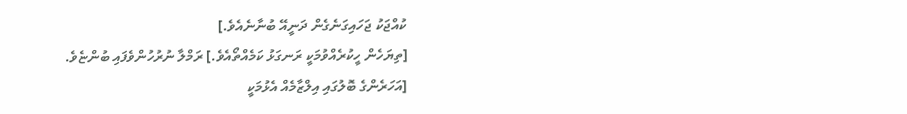ކުއްޖަކު ޖަހައިގަނެގެން ދަނީއޭ ބުނާނެއެވެ.]
[ތިޔަހެން ހީކުރެއްވުމަކީ ރަނގަޅު ކަމެއްތޯއެވެ.] ރަމްލާ ނުރުހުންވެފައި ބުންޏެވެ.
[އަހަރެންގެ ބޮލުގައި އިލްޒާމެއް އެޅުމަކީ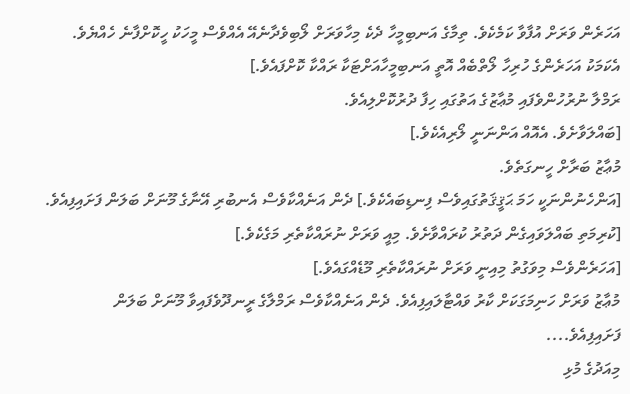އަހަރެން ވަރަށް އުފާވާ ކަމެކެވެ. ތިމާގެ އަނބިމީހާ ދެކެ މިހާވަރަށް ލޯބިވެދާނެއޭ އެއްވެސް މީހަކު ހީކޮށްފާނެ ހެއްޔެވެ. އެކަމަކު އަހަރެންގެ ހުރިހާ ލޯތްބެއް އޮތީ އަނބިމީހާއަށްޓަކާ ރައްކާ ކޮށްފައެވެ.]
ރަމްލާ ނުރުހުންވެފައި މުޢާޒުގެ އަތުގައި ހިފާ ދުރުކޮށްލިއެވެ.
[ބައްލަވާށެވެ. އެއޮއް އަންނަނީ ލޯރިއެކެވެ.]
މުޢާޒު ބަރާށް ހީނގަތެވެ.
[އަންހެނުންނަކީ ހަމަ ޙަޤީޤަތުގައިވެސް ފިނޑިބައެކެވެ.] ދެން އަނެއްކާވެސް އެނބުރި އޭނާގެ މޫނަށް ބަލަން ފަށައިފިއެވެ.
[ކުރިމަތި ބައްލަވައިގެން ދަތުރު ކުރައްވާށެވެ. މިއީ ވަރަށް ނުރައްކާތެރި މަގެކެވެ.]
[އަހަރެންވެސް މިވަގުތު މިއިނީ ވަރަށް ނުރައްކާތެރި މޫޑެއްގައެވެ.]
މުޢާޒު ވަރަށް ހަނިމަގަކަށް ކާރު ވައްޓާލައިފިއެވެ. ދެން އަނެއްކާވެސް ރަމްލާގެ ރީނދޫވެފައިވާ މޫނަށް ބަލަން ފަށައިފިއެވެ....
މިއަދުގެ މުޅި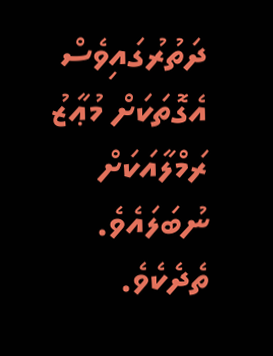ދަތުރުގައިވެސް އެގޮތަކަށް މުޢާޒު ރަމްލާއަކަށް ނުބަލައެވެ. ތެދެކެވެ.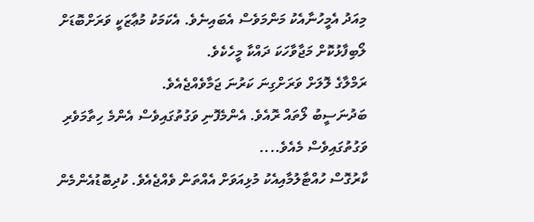މިއަދު އެމީހުނާއެކު މަންމަވެސް އެބައިނެވެ. އެކަމަކު މުޢާޒަކީ ވަރަށްބޮޑަށް ލޯބިފާޅުކޮށް މަޖާވާހަކަ ދައްކާ މީހެކެވެ.
ރަމްލާގެ ލޮލަށް ވަރަށްގިނަ ކަރުނަ ޖަމާވެއްޖެއެވެ.
ބަދުނަސީބު ލޯތައް ރޮއެވެ. އެންމެފޮނި ވަގުތުގައިވެސް އެންމެ ހިތާމަވެރި ވަގުތުގައިވެސް މެއެވެ....
ކާރުގޮސް ހުއްޓާލުމާއިއެކު މުޅިއަވަށް އެއްތަން ވެއްޖެއެވެ. ކުދިބޮޑުއެންމެން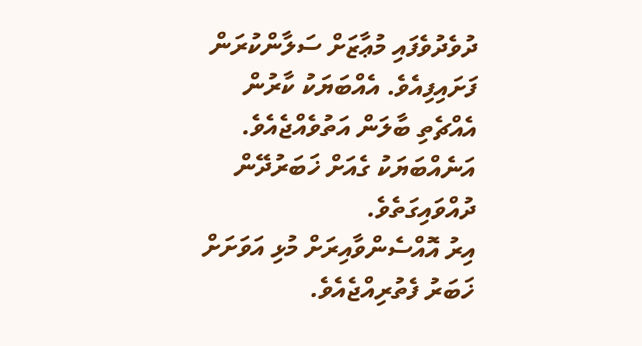ދުވެދުވެފައި މުޢާޒަށް ސަލާންކުރަން ފަށައިފިއެވެ. އެއްބަޔަކު ކާރުން އެއްޗެތި ބާލަން އަތުވެއްޖެއެވެ. އަނެއްބަޔަކު ގެއަށް ޚަބަރުދޭން ދުއްވައިގަތެވެ.
އިރު އޮއްސެންވާއިރަށް މުޅި އަވަށަށް ޚަބަރު ފެތުރިއްޖެއެވެ.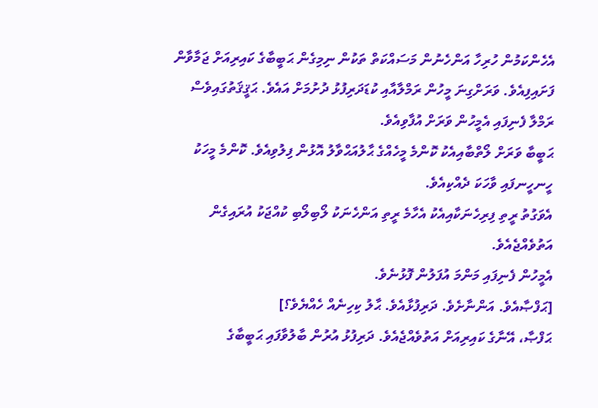އެހެންކަމުން ހުރިހާ އަންހެނުން މަސައްކަތް ތަކުން ނިމިގެން ޙަބީބާގެ ކައިރިއަށް ޖަމާވާން ފަށައިފިއެވެ. ވަރަށްގިނަ މީހުން ރަމްލާއާއި ކުޑަދަރިފުޅު ދުށުމަށް އައެވެ. ޙަޤީޤަތުގައިވެސް ރަމްލާ ފެނިފައި އެމީހުން ވަރަށް އުފާވިއެވެ.
ޙަބީބާ ވަރަށް ލޯތްބާއިއެކު ކޮންމެ މީހެއްގެ ޙާލުއަޙްވާލު އޮޅުން ފިލުވިއެވެ. ކޮންމެ މީހަކު ހީނހީނފައި ވާހަކަ ދެއްކިއެވެ.
އެވަގުތު ރީތި ފިރިހެނަކާއިއެކު އެހާމެ ރީތި އަންހެނަކު ލޯބިލޯބި ކުއްޖަކު އުރައިގެން އަތުވެއްޖެއެވެ.
އެމީހުން ފެނިފައި މަންމަ އުފަލުން ފޮޅުނެވެ.
[ޙަފްޞާއެވެ. އަންނާށެވެ. ދަރިފުޅާއެވެ. ޙާލު ކިހިނެއް ހެއްޔެވެ؟]
ޙަފްޞާ، އޭނާގެ ކައިރިއަށް އަތުވެއްޖެއެވެ. ދަރިފުޅު އުރުން ބާލުވާފައި ޙަބީބާގެ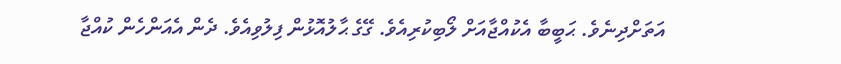އަތަށްދިނެވެ. ޙަބީބާ އެކުއްޖާއަށް ލޯބިކުރިއެވެ. ގޭގެ ޙާލުއޮޅުން ފިލުވިއެވެ. ދެން އެއަންހެން ކުއްޖާ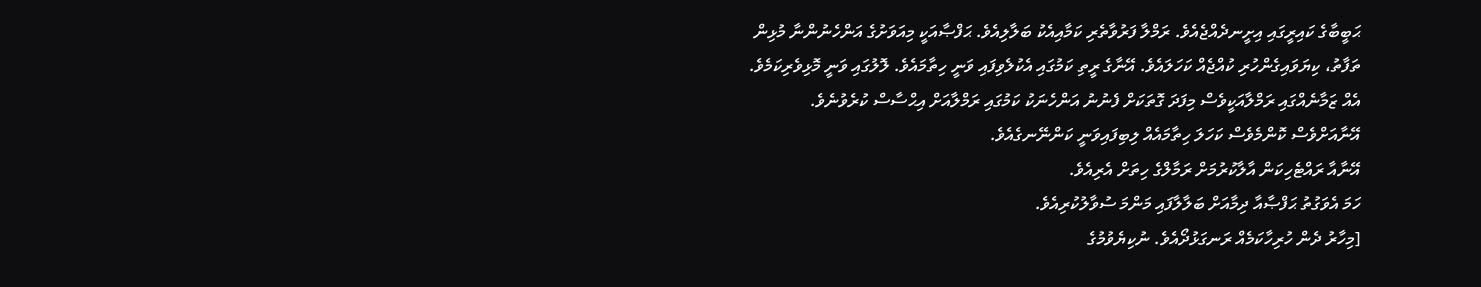ޙަބީބާގެ ކައިރީގައި އިށީނދެއްޖެއެވެ. ރަމްލާ ފަރުވާތެރި ކަމާއިއެކު ބަލާލިއެވެ. ޙަފްޞާއަކީ މިއަވަށުގެ އަންހެނުންނާ މުޅިން ތަފާތު، ކިޔަވައިގެންހުރި ކުއްޖެއް ކަހަލައެވެ. އޭނާގެ ރީތި ކަމުގައި އެކުލެވިފައި ވަނީ ހިތާމައެވެ. ލޮލުގައި ވަނީ މޮޅިވެރިކަމެވެ. އެއް ޒަމާނެއްގައި ރަމްލާއަކީވެސް މިފަދަ ގޮތަކަށް ފެނުނު އަންހެނަކު ކަމުގައި ރަމްލާއަށް އިޙްސާސް ކުރެވުނެވެ. އޭނާއަށްވެސް ކޮންމެވެސް ކަހަލަ ހިތާމައެއް ލިބިފައިވަނީ ކަންނޭނގެއެވެ.
އޭނާއާ ރައްޓެހިކަން އާލާކުރުމަށް ރަމާލްގެ ހިތަށް އެރިއެވެ.
ހަމަ އެވަގުތު ޙަފްޞާއާ ދިމާއަށް ބަލާލާފައި މަންމަ ސުވާލުކުރިއެވެ.
[މިހާރު ދެން ހުރިހާކަމެއް ރަނގަޅުދޯއެވެ. ނުކިޔެވުމުގެ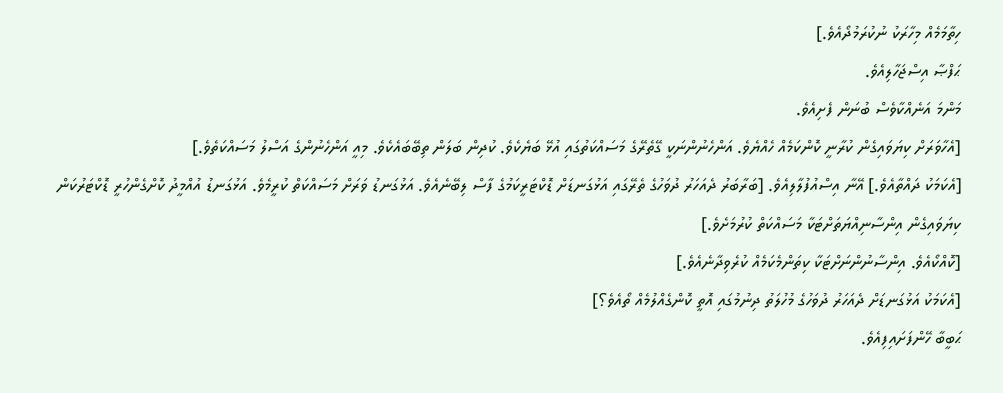ހިތާމަމެއް މިހާރަކު ނުކުރަމުދޯއެވެ.]
ޙަފްޞާ އިސްޖަހާލިއެވެ.
މަންމަ އަނެއްކާވެސް ބުނަން ފެށިއެވެ.
[އެހާވަރަށް ކިޔަވައިގެން ކުރާނީ ކޮންކަމެއް ހެއްޔެވެ. އަންހެނުންނަކީ ގޭތެރޭގެ މަސައްކަތުގައި އުޅޭ ބަޔެކެވެ. ކުދިން ބަލަން ތިބޭބައެކެވެ. މިއީ އަންހެނުންގެ އަސްލު މަސައްކަތެވެ.]
[އެކަމަކު ދައްތާއެވެ.] އޭނާ އިސްއުފުލާލިއެވެ. [ބަރާބަރު ދެއަހަރު ދުވަހުގެ ތެރޭގައި އަޅުގަނޑަށް ޑޮކްޓަރީކަމުގެ ފާސް ލިބޭނެއެވެ. އަޅުގަނޑު ވަރަށް މަސައްކަތް ކުރީމެވެ. އަޅުގަނޑު އުއްމީދު ކޮށްގެންހުރީ ޑޮކްޓަރުކަން ކިޔަވައިގެން އިންސާނިއްޔަތަށްޓަކާ މަސައްކަތް ކުރުމަށެވެ.]
[ކޮއްކޯއެވެ. އިންސާނުންނަށްޓަކާ ކިތަންމެކަމެއް ކުރެވިދާނެއެވެ.]
[އެކަމަކު އަޅުގަނޑަށް ދެއަހަރު ދުވަހުގެ މުހުލަތު ދިނުމުގައި އޮތީ ކޮންގެއްލުމެއް ތޯއެވެ؟]
ޙަބީބާ ހޭންފަށައިފިއެވެ.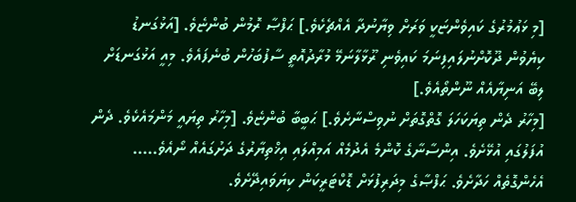[މި ޅަޢުމުރުގެ ކައިވެންޏަކީ ވަރަށް ވިޔާނުދާ އެއްޗެކެވެ.] ޙަފްޞާ ރޮމުން ބުންޏެވެ. [އަޅުގަނޑު ކިޔެވުން ދޫކޮށްނުލައިފިނަމަ ކައިވެނި ރޫޅާލާނަމޭ މުރާދުއޮތީ ސާފުބަހުން ބުނެފައެވެ. މިއީ އަޅުގަނޑަށް ލިބޭ އަނިޔާއެއް ނޫންތޯއެވެ.]
[މިހާރު ދެން ތިޔަކަހަލަ ގޮތްގޮތަށް ނުވިސްނާށެވެ.] ޙަބީބާ ބުންޏެވެ. [މިހާރު ތިޔައީ މަންމައެކެވެ. ދެން އުފަލުގައި އުޅޭށެވެ. އިންސާނާގެ ކޮންމެ އެދުމެއް އަމިއްލައި އިޚްތިޔާރުގެ ދަށުގައެއް ނޯއެވެ..... އެހެންގޮތެއް ހަދާށެވެ. ޙަފްޞާގެ މިދަރިފުޅަށް ޑޮކްޓަރީކަން ކިޔަވައިދޭށެވެ.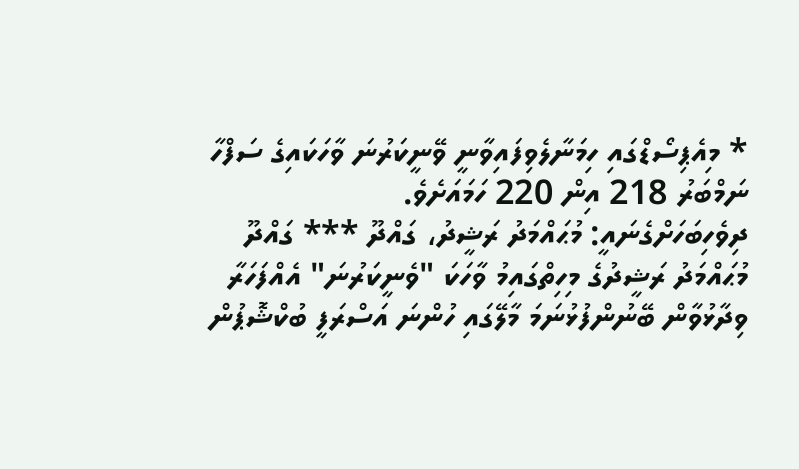* މިއެޕިސޯޑްގައި ހިމަނާލެވިފައިވާނީ ވޭނީކަރުނަ ވާހަކައިގެ ސަފްހާ ނަމްބަރު 218 އިން 220 ހަމައަށެވެ.
ދިވެހިބަހަށްގެނައީ: މުޙައްމަދު ރަޝީދު، ގައްދޫ *** ގައްދޫ މުޙައްމަދު ރަޝީދުގެ މިހިތްގައިމު ވާހަކަ "ވެނީކަރުނަ" އެއްފަހަރާ ވިދާޅުވާން ބޭނުންފުޅުނަމަ މާލޭގައި ހުންނަ އަސްރަފީ ބުކްޝޮޕުން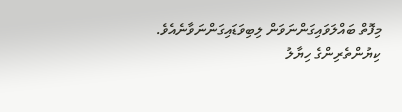މިފޮތް ބައްލަވައިގަންނަވަން ލިބިވަޑައިގަންނަވާނެއެވެ.
ކިޔުންތެރިންގެ ހިޔާލު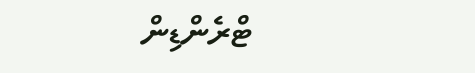ޓްރެންޑިން